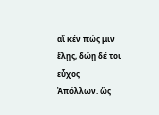αἴ κέν πώς μιν ἕλῃς, δώῃ δέ τοι εὖχος Ἀπόλλων. ὣς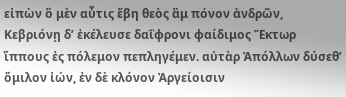εἰπὼν ὃ μὲν αὖτις ἔβη θεὸς ἂμ πόνον ἀνδρῶν, Κεβριόνῃ δʼ ἐκέλευσε δαΐφρονι φαίδιμος Ἕκτωρ ἵππους ἐς πόλεμον πεπληγέμεν. αὐτὰρ Ἀπόλλων δύσεθʼ ὅμιλον ἰών, ἐν δὲ κλόνον Ἀργείοισιν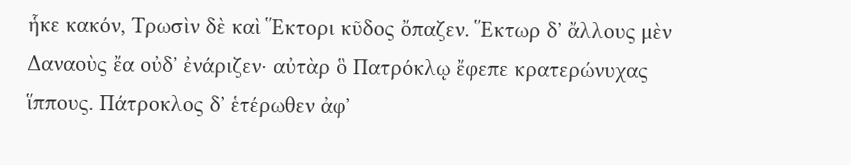ἧκε κακόν, Τρωσὶν δὲ καὶ Ἕκτορι κῦδος ὄπαζεν. Ἕκτωρ δʼ ἄλλους μὲν Δαναοὺς ἔα οὐδʼ ἐνάριζεν· αὐτὰρ ὃ Πατρόκλῳ ἔφεπε κρατερώνυχας ἵππους. Πάτροκλος δʼ ἑτέρωθεν ἀφʼ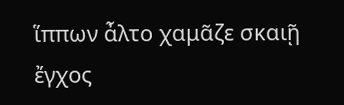ἵππων ἆλτο χαμᾶζε σκαιῇ ἔγχος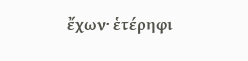ἔχων· ἑτέρηφι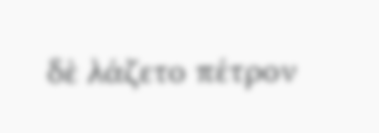δὲ λάζετο πέτρον